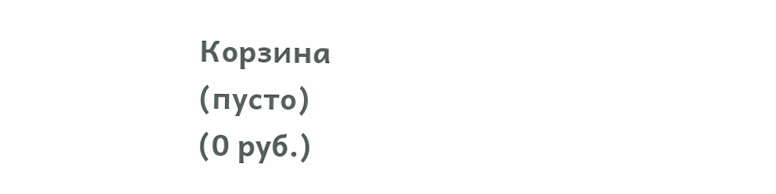Корзина
(пусто)
(0 руб.)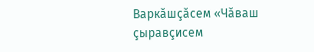Варкăшçăсем «Чăваш çыравçисем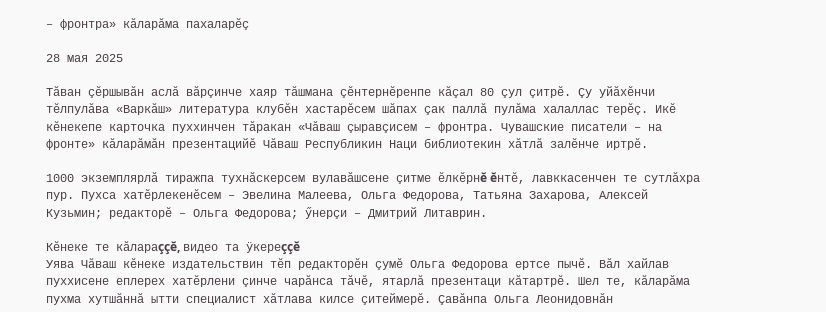– фронтра» кăларăма пахаларĕç

28 мая 2025

Тăван çĕршывăн аслă вăрçинче хаяр тăшмана çĕнтернĕренпе кăçал 80 çул çитрĕ. Çу уйăхĕнчи тĕлпулăва «Варкăш» литература клубĕн хастарĕсем шăпах çак паллă пулăма халаллас терĕç. Икĕ кĕнекепе карточка пуххинчен тăракан «Чăваш çыравçисем – фронтра. Чувашские писатели – на фронте» кăларăмăн презентацийĕ Чăваш Республикин Наци библиотекин хăтлă залĕнче иртрĕ.

1000 экземплярлă тиражпа тухнăскерсем вулавăшсене çитме ĕлкĕрнĕ ĕнтĕ, лавккасенчен те сутлăхра пур. Пухса хатĕрлекенĕсем – Эвелина Малеева, Ольга Федорова, Татьяна Захарова, Алексей Кузьмин; редакторĕ – Ольга Федорова; ӳнерçи – Дмитрий Литаврин.

Кĕнеке те кăлараççĕ, видео та ÿкереççĕ
Уява Чăваш кĕнеке издательствин тĕп редакторĕн çумĕ Ольга Федорова ертсе пычĕ. Вăл хайлав пуххисене еплерех хатĕрлени çинче чарăнса тăчĕ, ятарлă презентаци кăтартрĕ. Шел те, кăларăма пухма хутшăннă ытти специалист хăтлава килсе çитеймерĕ. Çавăнпа Ольга Леонидовнăн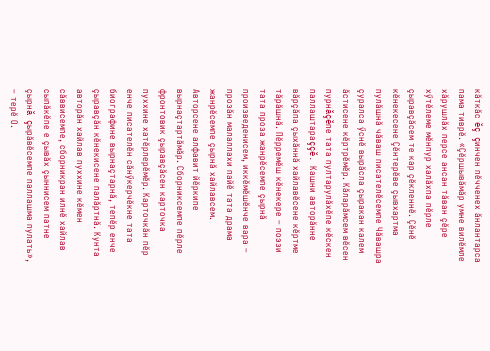кăткăс ĕç çинчен пĕчченех ăнлантарса пама тиврĕ. «Çĕршывăмăр умне вилĕмле хăрушлăх персе ансан тăван çĕре хӳтĕлеме мĕнпур халăхпа пĕрле çыравçăсем те кар çĕкленнĕ. Çĕнĕ кĕнекесене Çĕнтерĕве çывхартма пулăшнă чăваш писателĕсемпе Чăвашра çуралса ӳснĕ вырăсла çыракан калем ăстисене кĕртрĕмĕр. Кăларăмсем вĕсен пурнăçĕпе тата пултарулăхĕпе кĕскен паллаштараççĕ. Кашни авторăнне вăрçăпа çыхăннă хайлавĕсене кĕртме тăрăшнă. Пĕрремĕш кĕнекере – поэзи тата проза жанрĕсемпе çырнă произведенисем, иккĕмĕшĕнче вара – прозăн малаллахи пайĕ тата драма жанрĕсемпе çырнă хайлавсем. Авторсене алфавит йĕркипе вырнаçтартăмăр. Сборниксемпе пĕрле фронтовик çыравçăсен карточка пуххине хатĕрлерĕмĕр. Карточкăн пĕр енче писателĕн сăнӳкерчĕкне тата биографине вырнаçтарнă, тепĕр енче çыравçăн кĕнекисене палăртнă. Кунта авторăн хайлав пуххине кĕмен сăввисемпе, сборникран илнĕ хайлав сыпăкĕпе е çывăх çыннисем патне çырнă çырăвĕсемпе паллашма пулать», – терĕ О.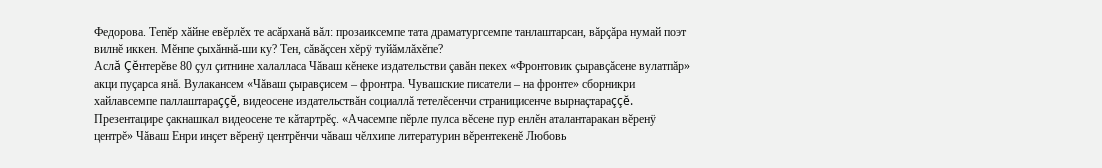Федорова. Тепĕр хăйне евĕрлĕх те асăрханă вăл: прозаиксемпе тата драматургсемпе танлаштарсан, вăрçăра нумай поэт вилнĕ иккен. Мĕнпе çыхăннă-ши ку? Тен, сăвăçсен хĕрÿ туйăмлăхĕпе?
Аслă Çĕнтерĕве 80 çул çитнине халалласа Чăваш кĕнеке издательстви çавăн пекех «Фронтовик çыравçăсене вулатпăр» акци пуçарса янă. Вулакансем «Чăваш çыравçисем – фронтра. Чувашские писатели – на фронте» сборникри хайлавсемпе паллаштараççĕ, видеосене издательствăн социаллă тетелĕсенчи страницисенче вырнаçтараççĕ. Презентацире çакнашкал видеосене те кăтартрĕç. «Ачасемпе пĕрле пулса вĕсене пур енлĕн аталантаракан вĕренÿ центрĕ» Чăваш Енри инçет вĕренÿ центрĕнчи чăваш чĕлхипе литературин вĕрентекенĕ Любовь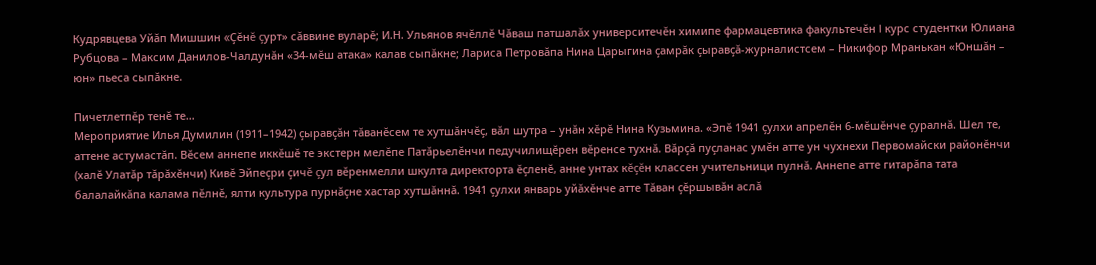Кудрявцева Уйăп Мишшин «Çĕнĕ çурт» сăввине вуларĕ; И.Н. Ульянов ячĕллĕ Чăваш патшалăх университечĕн химипе фармацевтика факультечĕн I курс студентки Юлиана Рубцова – Максим Данилов-Чалдунăн «34-мĕш атака» калав сыпăкне; Лариса Петровăпа Нина Царыгина çамрăк çыравçă-журналистсем – Никифор Мранькан «Юншăн – юн» пьеса сыпăкне.

Пичетлетпĕр тенĕ те…
Мероприятие Илья Думилин (1911–1942) çыравçăн тăванĕсем те хутшăнчĕç, вăл шутра – унăн хĕрĕ Нина Кузьмина. «Эпĕ 1941 çулхи апрелĕн 6-мĕшĕнче çуралнă. Шел те, аттене астумастăп. Вĕсем аннепе иккĕшĕ те экстерн мелĕпе Патăрьелĕнчи педучилищĕрен вĕренсе тухнă. Вăрçă пуçланас умĕн атте ун чухнехи Первомайски районĕнчи (халĕ Улатăр тăрăхĕнчи) Кивĕ Эйпеçри çичĕ çул вĕренмелли шкулта директорта ĕçленĕ, анне унтах кĕçĕн классен учительници пулнă. Аннепе атте гитарăпа тата балалайкăпа калама пĕлнĕ, ялти культура пурнăçне хастар хутшăннă. 1941 çулхи январь уйăхĕнче атте Тăван çĕршывăн аслă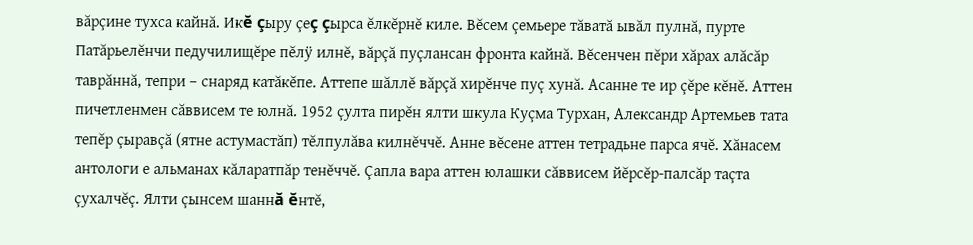вăрçине тухса кайнă. Икĕ çыру çеç çырса ĕлкĕрнĕ киле. Вĕсем çемьере тăватă ывăл пулнă, пурте Патăрьелĕнчи педучилищĕре пĕлÿ илнĕ, вăрçă пуçлансан фронта кайнă. Вĕсенчен пĕри хăрах алăсăр таврăннă, тепри – снаряд катăкĕпе. Аттепе шăллĕ вăрçă хирĕнче пуç хунă. Асанне те ир çĕре кĕнĕ. Аттен пичетленмен сăввисем те юлнă. 1952 çулта пирĕн ялти шкула Куçма Турхан, Александр Артемьев тата тепĕр çыравçă (ятне астумастăп) тĕлпулăва килнĕччĕ. Анне вĕсене аттен тетрадьне парса ячĕ. Хăнасем антологи е альманах кăларатпăр тенĕччĕ. Çапла вара аттен юлашки сăввисем йĕрсĕр-палсăр таçта çухалчĕç. Ялти çынсем шаннă ĕнтĕ,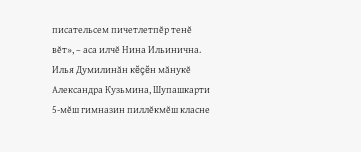писательсем пичетлетпĕр тенĕ вĕт», – аса илчĕ Нина Ильинична.
Илья Думилинăн кĕçĕн мăнукĕ Александра Кузьмина, Шупашкарти 5-мĕш гимназин пиллĕкмĕш класне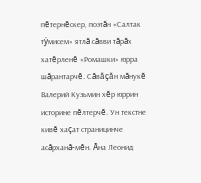пĕтернĕскер, поэтăн «Салтак тÿмисем» ятлă сăвви тăрăх хатĕрленĕ «Ромашки» юрра шăрантарчĕ. Сăвăçăн мăнукĕ Валерий Кузьмин хĕр юррин историне пĕлтерчĕ. Ун текстне кивĕ хаçат страницинче асăрханă-мĕн. Ăна Леонид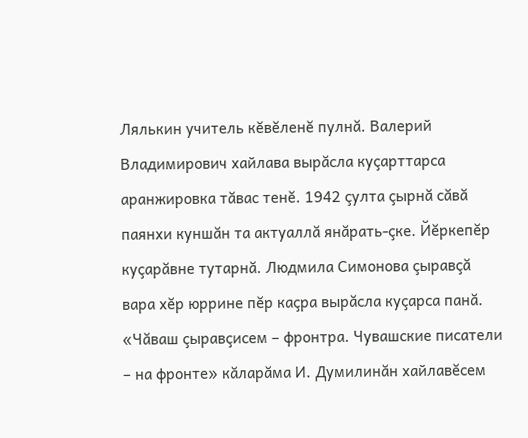Лялькин учитель кĕвĕленĕ пулнă. Валерий Владимирович хайлава вырăсла куçарттарса аранжировка тăвас тенĕ. 1942 çулта çырнă сăвă паянхи куншăн та актуаллă янăрать-çке. Йĕркепĕр куçарăвне тутарнă. Людмила Симонова çыравçă вара хĕр юррине пĕр каçра вырăсла куçарса панă.
«Чăваш çыравçисем – фронтра. Чувашские писатели – на фронте» кăларăма И. Думилинăн хайлавĕсем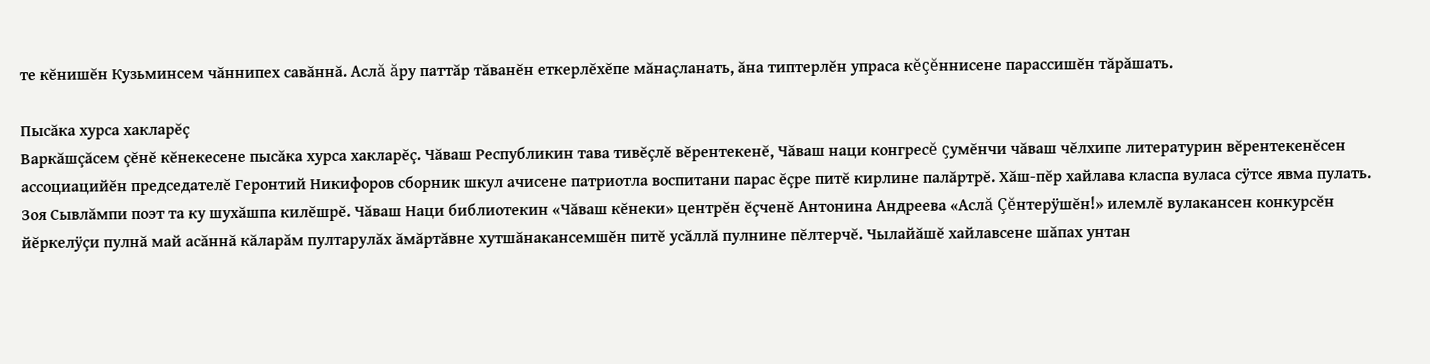те кĕнишĕн Кузьминсем чăннипех савăннă. Аслă ăру паттăр тăванĕн еткерлĕхĕпе мăнаçланать, ăна типтерлĕн упраса кĕçĕннисене парассишĕн тăрăшать.

Пысăка хурса хакларĕç
Варкăшçăсем çĕнĕ кĕнекесене пысăка хурса хакларĕç. Чăваш Республикин тава тивĕçлĕ вĕрентекенĕ, Чăваш наци конгресĕ çумĕнчи чăваш чĕлхипе литературин вĕрентекенĕсен ассоциацийĕн председателĕ Геронтий Никифоров сборник шкул ачисене патриотла воспитани парас ĕçре питĕ кирлине палăртрĕ. Хăш-пĕр хайлава класпа вуласа сÿтсе явма пулать. Зоя Сывлăмпи поэт та ку шухăшпа килĕшрĕ. Чăваш Наци библиотекин «Чăваш кĕнеки» центрĕн ĕçченĕ Антонина Андреева «Аслă Çĕнтерÿшĕн!» илемлĕ вулакансен конкурсĕн йĕркелÿçи пулнă май асăннă кăларăм пултарулăх ăмăртăвне хутшăнакансемшĕн питĕ усăллă пулнине пĕлтерчĕ. Чылайăшĕ хайлавсене шăпах унтан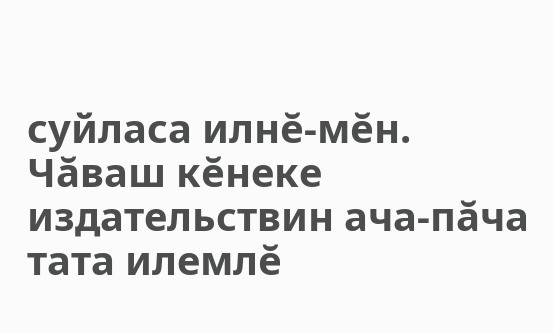суйласа илнĕ-мĕн.
Чăваш кĕнеке издательствин ача-пăча тата илемлĕ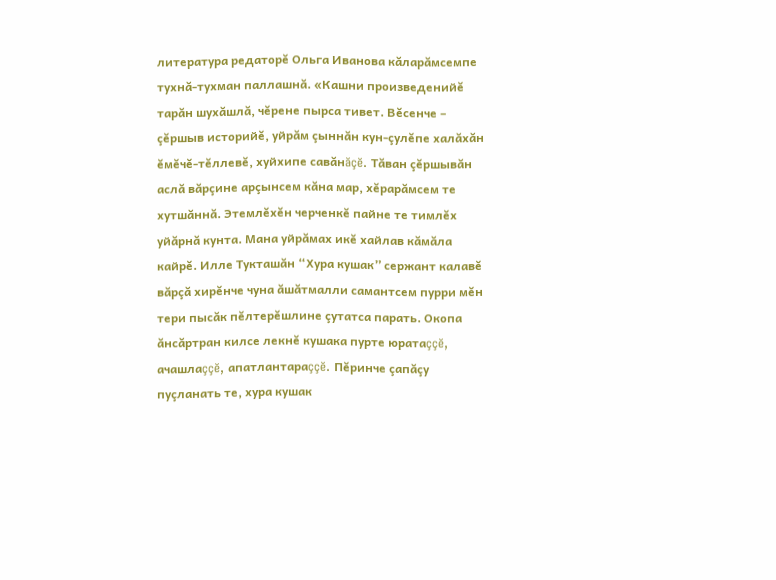литература редаторĕ Ольга Иванова кăларăмсемпе тухнă-тухман паллашнă. «Кашни произведенийĕ тарăн шухăшлă, чĕрене пырса тивет. Вĕсенче – çĕршыв историйĕ, уйрăм çыннăн кун-çулĕпе халăхăн ĕмĕчĕ-тĕллевĕ, хуйхипе савăнăçĕ. Тăван çĕршывăн аслă вăрçине арçынсем кăна мар, хĕрарăмсем те хутшăннă. Этемлĕхĕн черченкĕ пайне те тимлĕх уйăрнă кунта. Мана уйрăмах икĕ хайлав кăмăла кайрĕ. Илле Тукташăн “Хура кушак” сержант калавĕ вăрçă хирĕнче чуна ăшăтмалли самантсем пурри мĕн тери пысăк пĕлтерĕшлине çутатса парать. Окопа ăнсăртран килсе лекнĕ кушака пурте юратаççĕ, ачашлаççĕ, апатлантараççĕ. Пĕринче çапăçу пуçланать те, хура кушак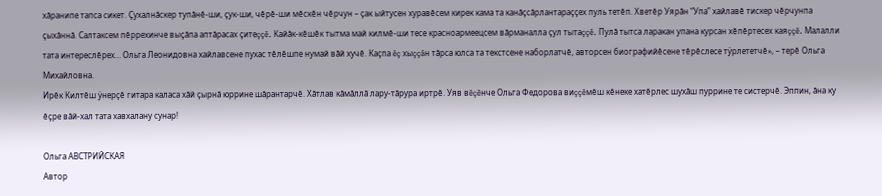хăранипе тапса сикет. Çухалнăскер тупăнĕ-ши, çук-ши, чĕрĕ-ши мĕскĕн чĕрчун – çак ыйтусен хуравĕсем кирек кама та канăçсăрлантараççех пуль тетĕп. Хветĕр Уярăн “Упа” хайлавĕ тискер чĕрчунпа çыхăннă. Салтаксем пĕррехинче выçăпа аптăрасах çитеççĕ. Кайăк-кĕшĕк тытма май килмĕ-ши тесе красноармеецсем вăрманалла çул тытаççĕ. Пулă тытса ларакан упана курсан хĕпĕртесех каяççĕ. Малалли тата интереслĕрех… Ольга Леонидовна хайлавсене пухас тĕлĕшпе нумай вăй хучĕ. Каçпа ĕç хыççăн тăрса юлса та текстсене наборлатчĕ, авторсен биографийĕсене тĕрĕслесе тÿрлететчĕ», – терĕ Ольга Михайловна.
Ирĕк Килтĕш ÿнерçĕ гитара каласа хăй çырнă юррине шăрантарчĕ. Хăтлав кăмăллă лару-тăрура иртрĕ. Уяв вĕçĕнче Ольга Федорова виççĕмĕш кĕнеке хатĕрлес шухăш пуррине те систерчĕ. Эппин, ăна ку ĕçре вăй-хал тата хавхалану сунар!

Ольга АВСТРИЙСКАЯ
Автор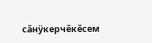сăнÿкерчĕкĕсем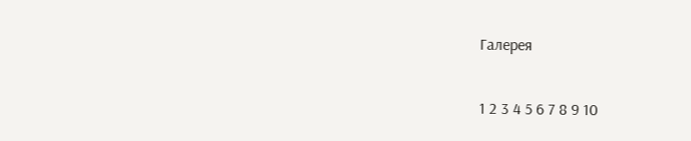Галерея

1 2 3 4 5 6 7 8 9 10